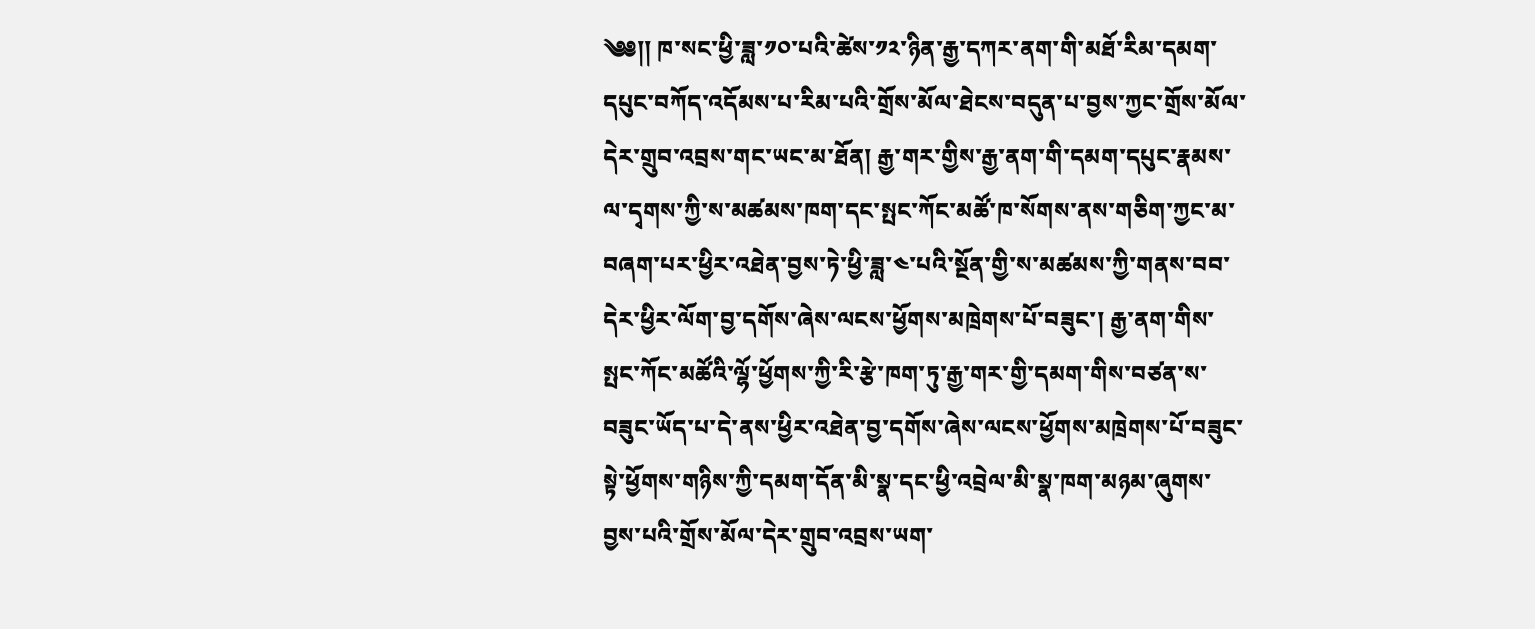༄༅།། ཁ་སང་ཕྱི་ཟླ་༡༠་པའི་ཚེས་༡༢་ཉིན་རྒྱ་དཀར་ནག་གི་མཐོ་རིམ་དམག་དཔུང་བཀོད་འདོམས་པ་རིམ་པའི་གྲོས་མོལ་ཐེངས་བདུན་པ་བྱས་ཀྱང་གྲོས་མོལ་དེར་གྲུབ་འབྲས་གང་ཡང་མ་ཐོན། རྒྱ་གར་གྱིས་རྒྱ་ནག་གི་དམག་དཔུང་རྣམས་ལ་དྭགས་ཀྱི་ས་མཚམས་ཁག་དང་སྤང་ཀོང་མཚོ་ཁ་སོགས་ནས་གཅིག་ཀྱང་མ་བཞག་པར་ཕྱིར་འཐེན་བྱས་ཏེ་ཕྱི་ཟླ་༤་པའི་སྔོན་གྱི་ས་མཚམས་ཀྱི་གནས་བབ་དེར་ཕྱིར་ལོག་བྱ་དགོས་ཞེས་ལངས་ཕྱོགས་མཁྲེགས་པོ་བཟུང་། རྒྱ་ནག་གིས་སྤང་ཀོང་མཚོའི་ལྷོ་ཕྱོགས་ཀྱི་རི་རྩེ་ཁག་ཏུ་རྒྱ་གར་གྱི་དམག་གིས་བཙན་ས་བཟུང་ཡོད་པ་དེ་ནས་ཕྱིར་འཐེན་བྱ་དགོས་ཞེས་ལངས་ཕྱོགས་མཁྲེགས་པོ་བཟུང་སྟེ་ཕྱོགས་གཉིས་ཀྱི་དམག་དོན་མི་སྣ་དང་ཕྱི་འབྲེལ་མི་སྣ་ཁག་མཉམ་ཞུགས་བྱས་པའི་གྲོས་མོལ་དེར་གྲུབ་འབྲས་ཡག་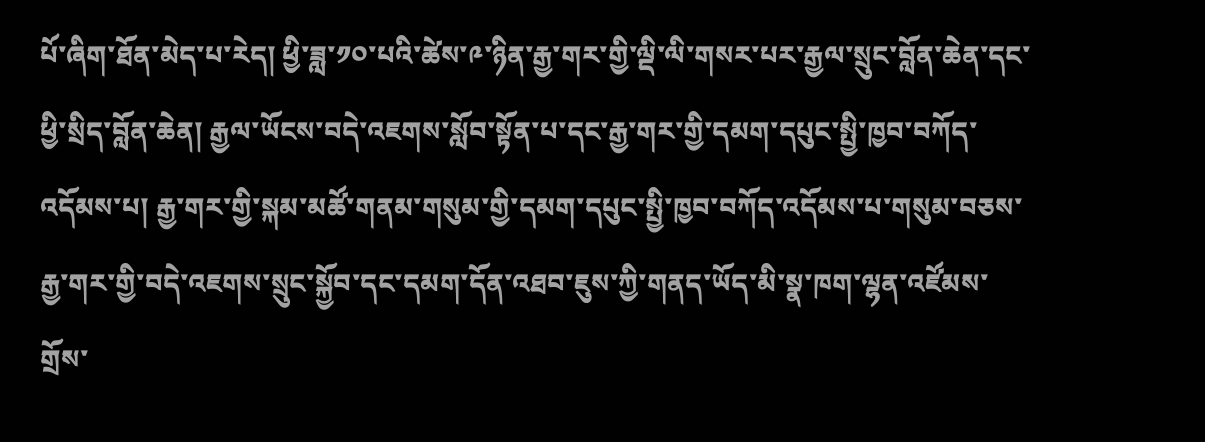པོ་ཞིག་ཐོན་མེད་པ་རེད། ཕྱི་ཟླ་༡༠་པའི་ཚེས་༩་ཉིན་རྒྱ་གར་གྱི་ལྡི་ལི་གསར་པར་རྒྱལ་སྲུང་བློན་ཆེན་དང་ཕྱི་སྲིད་བློན་ཆེན། རྒྱལ་ཡོངས་བདེ་འཇགས་སློབ་སྟོན་པ་དང་རྒྱ་གར་གྱི་དམག་དཔུང་སྤྱི་ཁྱབ་བཀོད་འདོམས་པ། རྒྱ་གར་གྱི་སྐམ་མཚོ་གནམ་གསུམ་གྱི་དམག་དཔུང་སྤྱི་ཁྱབ་བཀོད་འདོམས་པ་གསུམ་བཅས་རྒྱ་གར་གྱི་བདེ་འཇགས་སྲུང་སྐྱོབ་དང་དམག་དོན་འཐབ་ཇུས་ཀྱི་གནད་ཡོད་མི་སྣ་ཁག་ལྷན་འཛོམས་གྲོས་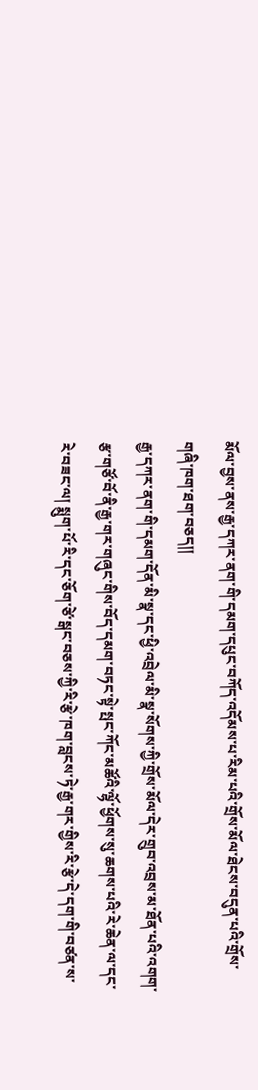མོལ་བྱས་ནས་རྒྱ་དཀར་ནག་གི་དམག་དཔུང་བཀོད་འདོམས་པ་རིམ་པའི་གྲོས་མོལ་ཐེངས་བདུན་པའི་གྲོས་གཞི་ཁག་ཐག་བཅད།།
རྒྱ་དཀར་ནག་གི་དམག་དོན་མི་སྣ་དང་ཕྱི་འབྲེལ་མི་སྣ་སོགས་ཀྱི་གྲོས་མོལ་དེར་གྲུབ་འབྲས་མ་ཐོན་པའི་འགག་རྩ་གཙོ་བོ་ནི་རྒྱ་གར་གཞུང་གིས་བོད་དམག་བཏང་སྟེ་སྤང་ཀོང་མཚོའི་ལྷོ་ཕྱོགས་སུ་ཆགས་པའི་རེ་ཆེན་ལ་དང་རེ་བཟང་ལ། སྨུག་པོ་རི་དང་ཅོག་ཙེ་སྒང་བཅས་ཀྱི་རི་རྩེ་ཁག་བླངས་ཏེ་རྒྱ་གར་གྱིས་རི་རྩེ་དེ་དག་གི་བཙན་ས་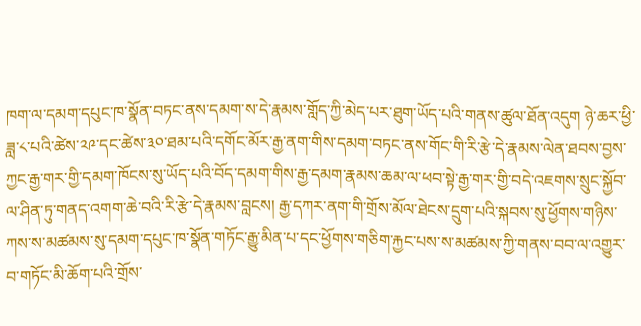ཁག་ལ་དམག་དཔུང་ཁ་སྣོན་བཏང་ནས་དམག་ས་དེ་རྣམས་གློད་ཀྱི་མེད་པར་ཐུག་ཡོད་པའི་གནས་ཚུལ་ཐོན་འདུག ཉེ་ཆར་ཕྱི་ཟླ་༨་པའི་ཚེས་༢༩་དང་ཚེས་༣༠་ཐམ་པའི་དགོང་མོར་རྒྱ་ནག་གིས་དམག་བཏང་ནས་གོང་གི་རི་རྩེ་དེ་རྣམས་ལེན་ཐབས་བྱས་ཀྱང་རྒྱ་གར་གྱི་དམག་ཁོངས་སུ་ཡོད་པའི་བོད་དམག་གིས་རྒྱ་དམག་རྣམས་ཆམ་ལ་ཕབ་སྟེ་རྒྱ་གར་གྱི་བདེ་འཇགས་སྲུང་སྐྱོབ་ལ་ཤིན་ཏུ་གནད་འགག་ཆེ་བའི་རི་རྩེ་དེ་རྣམས་བླངས། རྒྱ་དཀར་ནག་གི་གྲོས་མོལ་ཐེངས་དྲུག་པའི་སྐབས་སུ་ཕྱོགས་གཉིས་ཀས་ས་མཚམས་སུ་དམག་དཔུང་ཁ་སྣོན་གཏོང་རྒྱུ་མིན་པ་དང་ཕྱོགས་གཅིག་རྐྱང་པས་ས་མཚམས་ཀྱི་གནས་བབ་ལ་འགྱུར་བ་གཏོང་མི་ཆོག་པའི་གྲོས་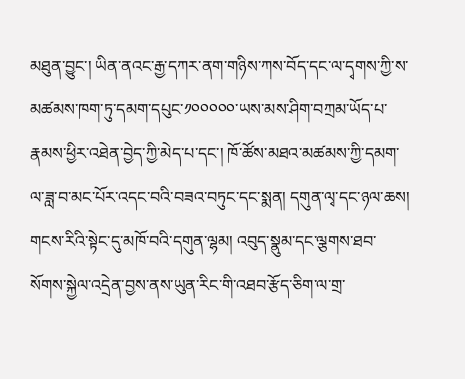མཐུན་བྱུང་། ཡིན་ནའང་རྒྱ་དཀར་ནག་གཉིས་ཀས་བོད་དང་ལ་དྭགས་ཀྱི་ས་མཚམས་ཁག་ཏུ་དམག་དཔུང་༡༠༠༠༠༠་ཡས་མས་ཤིག་བཀྲམ་ཡོད་པ་རྣམས་ཕྱིར་འཐེན་བྱེད་ཀྱི་མེད་པ་དང་། ཁོ་ཚོས་མཐའ་མཚམས་ཀྱི་དམག་ལ་ཟླ་བ་མང་པོར་འདང་བའི་བཟའ་བཏུང་དང་སྨན། དགུན་ལྭ་དང་ཉལ་ཆས། གངས་རིའི་སྟེང་དུ་མཁོ་བའི་དགུན་ལྷམ། འབུད་སྣུམ་དང་ལྕགས་ཐབ་སོགས་སྐྱེལ་འདྲེན་བྱས་ནས་ཡུན་རིང་གི་འཐབ་རྩོད་ཅིག་ལ་གྲ་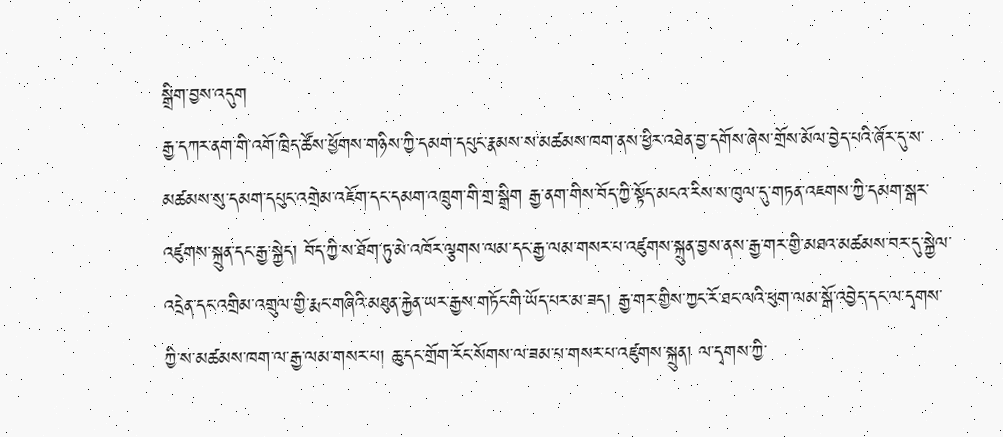སྒྲིག་བྱས་འདུག
རྒྱ་དཀར་ནག་གི་འགོ་ཁྲིད་ཚོས་ཕྱོགས་གཉིས་ཀྱི་དམག་དཔུང་རྣམས་ས་མཚམས་ཁག་ནས་ཕྱིར་འཐེན་བྱ་དགོས་ཞེས་གྲོས་མོལ་བྱེད་པའི་ཞོར་དུ་ས་མཚམས་སུ་དམག་དཔུང་འགྲེམ་འཇོག་དང་དམག་འཁྲུག་གི་གྲ་སྒྲིག རྒྱ་ནག་གིས་བོད་ཀྱི་སྟོད་མངའ་རིས་ས་ཁུལ་དུ་གཏན་འཇགས་ཀྱི་དམག་སྒར་འཛུགས་སྐྲུན་དང་རྒྱ་སྐྱེད། བོད་ཀྱི་ས་ཐོག་ཏུ་མེ་འཁོར་ལྕགས་ལམ་དང་རྒྱ་ལམ་གསར་པ་འཛུགས་སྐྲུན་བྱས་ནས་རྒྱ་གར་གྱི་མཐའ་མཚམས་བར་དུ་སྐྱེལ་འདྲེན་དང་འགྲིམ་འགྲུལ་གྱི་རྨང་གཞིའི་མཐུན་རྐྱེན་ཡར་རྒྱས་གཏོང་གི་ཡོད་པར་མ་ཟད། རྒྱ་གར་གྱིས་ཀྱང་རོ་ཐང་ལའི་ཕུག་ལམ་སྒོ་འབྱེད་དང་ལ་དྭགས་ཀྱི་ས་མཚམས་ཁག་ལ་རྒྱ་ལམ་གསར་པ། ཆུ་དང་གྲོག་རོང་སོགས་ལ་ཟམ་པ་གསར་པ་འཛུགས་སྐྲུན། ལ་དྭགས་ཀྱི་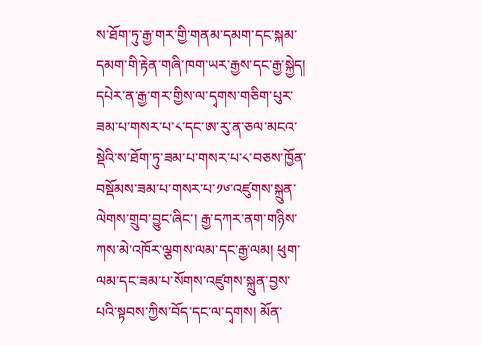ས་ཐོག་ཏུ་རྒྱ་གར་གྱི་གནམ་དམག་དང་སྐམ་དམག་གི་རྟེན་གཞི་ཁག་ཡར་རྒྱས་དང་རྒྱ་སྐྱེད། དཔེར་ན་རྒྱ་གར་གྱིས་ལ་དྭགས་གཅིག་པུར་ཟམ་པ་གསར་པ་༨་དང་ཨ་རུ་ན་ཅལ་མངའ་སྡེའི་ས་ཐོག་ཏུ་ཟམ་པ་གསར་པ་༨་བཅས་ཁྱོན་བསྡོམས་ཟམ་པ་གསར་པ་༡༦་འཛུགས་སྐྲུན་ལེགས་གྲུབ་བྱུང་ཞིང་། རྒྱ་དཀར་ནག་གཉིས་ཀས་མེ་འཁོར་ལྕགས་ལམ་དང་རྒྱ་ལམ། ཕུག་ལམ་དང་ཟམ་པ་སོགས་འཛུགས་སྐྲུན་བྱས་པའི་སྟབས་ཀྱིས་བོད་དང་ལ་དྭགས། མོན་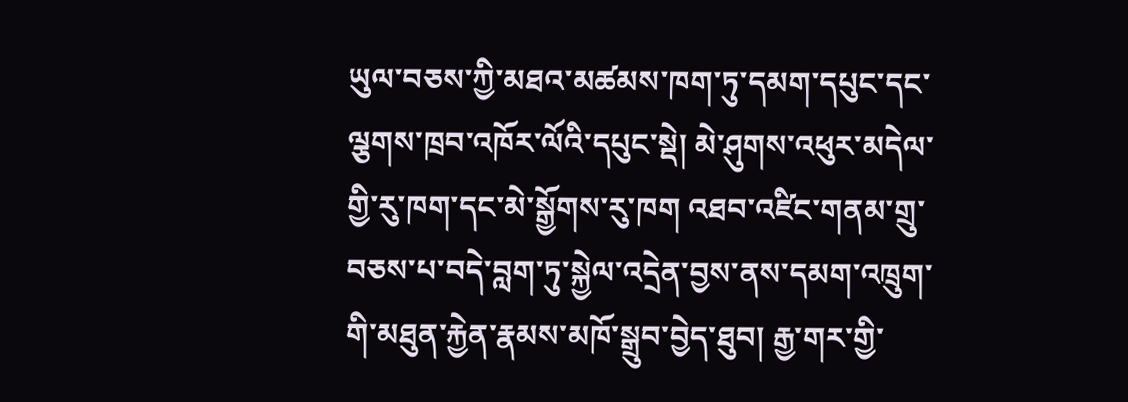ཡུལ་བཅས་ཀྱི་མཐའ་མཚམས་ཁག་ཏུ་དམག་དཔུང་དང་ལྕགས་ཁྲབ་འཁོར་ལོའི་དཔུང་སྡེ། མེ་ཤུགས་འཕུར་མདེལ་གྱི་རུ་ཁག་དང་མེ་སྒྱོགས་རུ་ཁག འཐབ་འཛིང་གནམ་གྲུ་བཅས་པ་བདེ་བླག་ཏུ་སྐྱེལ་འདྲེན་བྱས་ནས་དམག་འཁྲུག་གི་མཐུན་རྐྱེན་རྣམས་མཁོ་སྒྲུབ་བྱེད་ཐུབ། རྒྱ་གར་གྱི་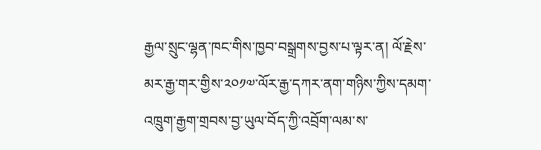རྒྱལ་སྲུང་ལྷན་ཁང་གིས་ཁྱབ་བསྒྲགས་བྱས་པ་ལྟར་ན། ལོ་རྗེས་མར་རྒྱ་གར་གྱིས་༢༠༡༧་ལོར་རྒྱ་དཀར་ནག་གཉིས་ཀྱིས་དམག་འཁྲུག་རྒྱག་གྲབས་བྱ་ཡུལ་བོད་ཀྱི་འབྲོག་ལམ་ས་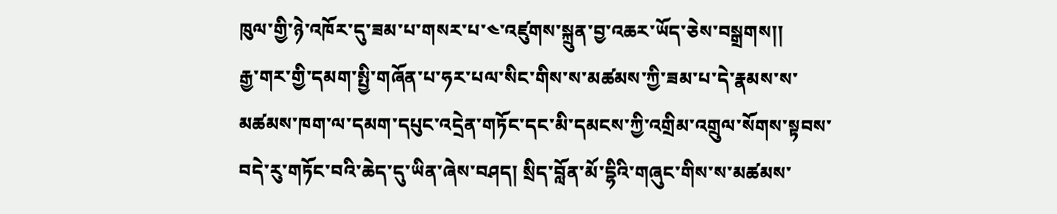ཁུལ་གྱི་ཉེ་འཁོར་དུ་ཟམ་པ་གསར་པ་༤་འཛུགས་སྐྲུན་བྱ་འཆར་ཡོད་ཅེས་བསྒྲགས།།
རྒྱ་གར་གྱི་དམག་སྤྱི་གཞོན་པ་ཧར་པལ་སིང་གིས་ས་མཚམས་ཀྱི་ཟམ་པ་དེ་རྣམས་ས་མཚམས་ཁག་ལ་དམག་དཔུང་འདྲེན་གཏོང་དང་མི་དམངས་ཀྱི་འགྲིམ་འགྲུལ་སོགས་སྟབས་བདེ་རུ་གཏོང་བའི་ཆེད་དུ་ཡིན་ཞེས་བཤད། སྲིད་བློན་མོ་དྷིའི་གཞུང་གིས་ས་མཚམས་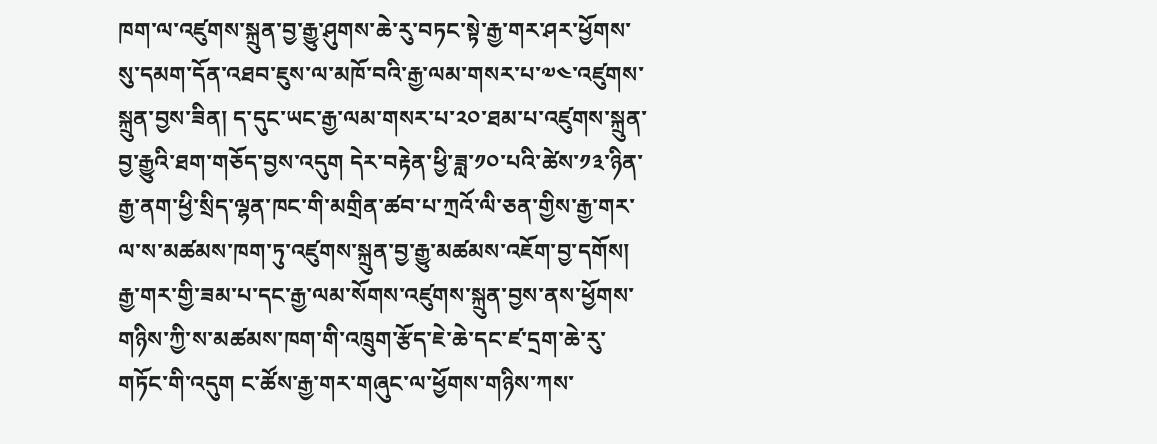ཁག་ལ་འཛུགས་སྐྲུན་བྱ་རྒྱུ་ཤུགས་ཆེ་རུ་བཏང་སྟེ་རྒྱ་གར་ཤར་ཕྱོགས་སུ་དམག་དོན་འཐབ་ཇུས་ལ་མཁོ་བའི་རྒྱ་ལམ་གསར་པ་༧༤་འཛུགས་སྐྲུན་བྱས་ཟིན། ད་དུང་ཡང་རྒྱ་ལམ་གསར་པ་༢༠་ཐམ་པ་འཛུགས་སྐྲུན་བྱ་རྒྱུའི་ཐག་གཅོད་བྱས་འདུག དེར་བརྟེན་ཕྱི་ཟླ་༡༠་པའི་ཚེས་༡༣་ཉིན་རྒྱ་ནག་ཕྱི་སྲིད་ལྷན་ཁང་གི་མགྲིན་ཚབ་པ་ཀྲའོ་ལི་ཅན་གྱིས་རྒྱ་གར་ལ་ས་མཚམས་ཁག་ཏུ་འཛུགས་སྐྲུན་བྱ་རྒྱུ་མཚམས་འཇོག་བྱ་དགོས། རྒྱ་གར་གྱི་ཟམ་པ་དང་རྒྱ་ལམ་སོགས་འཛུགས་སྐྲུན་བྱས་ནས་ཕྱོགས་གཉིས་ཀྱི་ས་མཚམས་ཁག་གི་འཁྲུག་རྩོད་ཇེ་ཆེ་དང་ཛ་དྲག་ཆེ་རུ་གཏོང་གི་འདུག ང་ཚོས་རྒྱ་གར་གཞུང་ལ་ཕྱོགས་གཉིས་ཀས་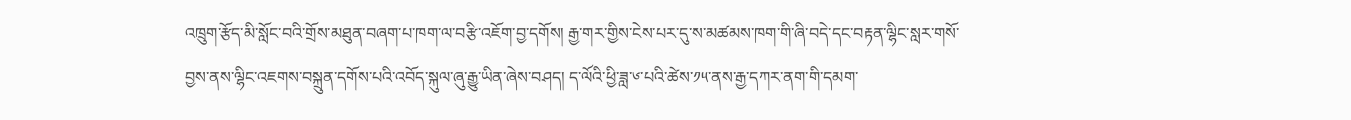འཁྲུག་རྩོད་མི་སློང་བའི་གྲོས་མཐུན་བཞག་པ་ཁག་ལ་བརྩི་འཇོག་བྱ་དགོས། རྒྱ་གར་གྱིས་ངེས་པར་དུ་ས་མཚམས་ཁག་གི་ཞི་བདེ་དང་བརྟན་ལྷིང་སླར་གསོ་བྱས་ནས་ལྷིང་འཇགས་བསྐྲུན་དགོས་པའི་འབོད་སྐུལ་ཞུ་རྒྱུ་ཡིན་ཞེས་བཤད། ད་ལོའི་ཕྱི་ཟླ་༦་པའི་ཚེས་༡༥་ནས་རྒྱ་དཀར་ནག་གི་དམག་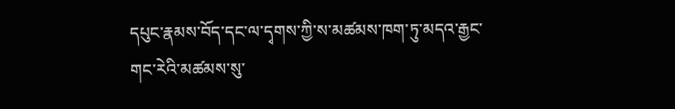དཔུང་རྣམས་བོད་དང་ལ་དྭགས་ཀྱི་ས་མཚམས་ཁག་ཏུ་མདའ་རྒྱང་གང་རེའི་མཚམས་སུ་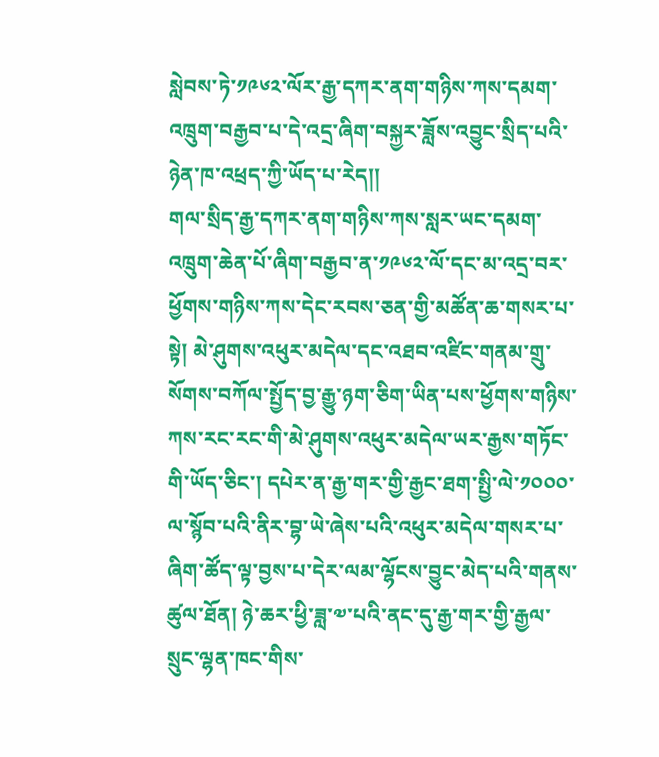སླེབས་ཏེ་༡༩༦༢་ལོར་རྒྱ་དཀར་ནག་གཉིས་ཀས་དམག་འཁྲུག་བརྒྱབ་པ་དེ་འདྲ་ཞིག་བསྐྱར་ཟློས་འབྱུང་སྲིད་པའི་ཉེན་ཁ་འཕྲད་ཀྱི་ཡོད་པ་རེད།།
གལ་སྲིད་རྒྱ་དཀར་ནག་གཉིས་ཀས་སླར་ཡང་དམག་འཁྲུག་ཆེན་པོ་ཞིག་བརྒྱབ་ན་༡༩༦༢་ལོ་དང་མ་འདྲ་བར་ཕྱོགས་གཉིས་ཀས་དེང་རབས་ཅན་གྱི་མཚོན་ཆ་གསར་པ་སྟེ། མེ་ཤུགས་འཕུར་མདེལ་དང་འཐབ་འཛིང་གནམ་གྲུ་སོགས་བཀོལ་སྤྱོད་བྱ་རྒྱུ་ཉག་ཅིག་ཡིན་པས་ཕྱོགས་གཉིས་ཀས་རང་རང་གི་མེ་ཤུགས་འཕུར་མདེལ་ཡར་རྒྱས་གཏོང་གི་ཡོད་ཅིང་། དཔེར་ན་རྒྱ་གར་གྱི་རྒྱང་ཐག་སྤྱི་ལེ་༡༠༠༠་ལ་སྙོབ་པའི་ནིར་བྷ་ཡེ་ཞེས་པའི་འཕུར་མདེལ་གསར་པ་ཞིག་ཚོད་ལྟ་བྱས་པ་དེར་ལམ་ལྷོངས་བྱུང་མེད་པའི་གནས་ཚུལ་ཐོན། ཉེ་ཆར་ཕྱི་ཟླ་༧་པའི་ནང་དུ་རྒྱ་གར་གྱི་རྒྱལ་སྲུང་ལྷན་ཁང་གིས་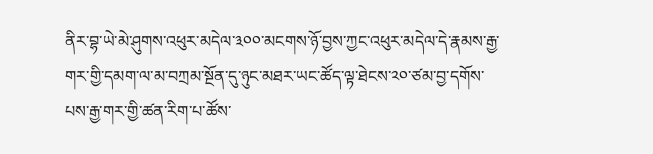ནིར་བྷ་ཡེ་མེ་ཤུགས་འཕུར་མདེལ་༣༠༠་མངགས་ཉོ་བྱས་ཀྱང་འཕུར་མདེལ་དེ་རྣམས་རྒྱ་གར་གྱི་དམག་ལ་མ་བཀྲམ་སྔོན་དུ་ཉུང་མཐར་ཡང་ཚོད་ལྟ་ཐེངས་༢༠་ཙམ་བྱ་དགོས་པས་རྒྱ་གར་གྱི་ཚན་རིག་པ་ཚོས་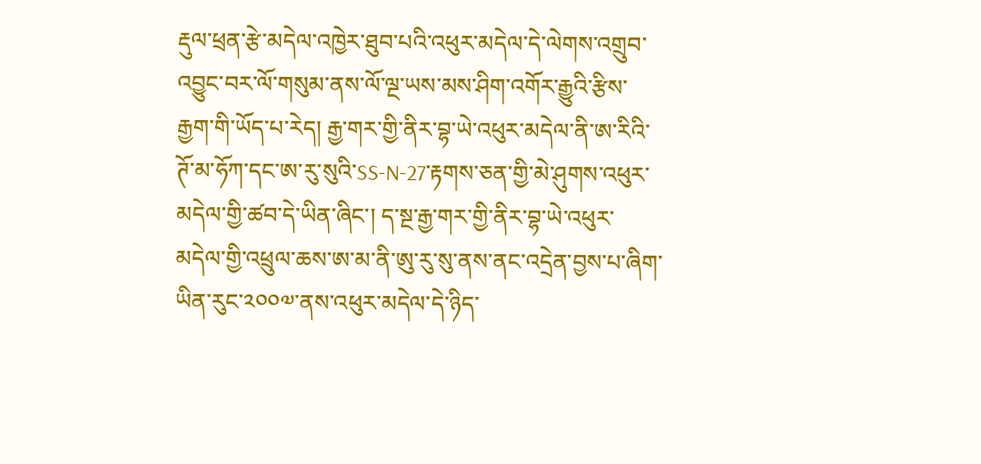རྡུལ་ཕྲན་རྩེ་མདེལ་འཁྱེར་ཐུབ་པའི་འཕུར་མདེལ་དེ་ལེགས་འགྲུབ་འབྱུང་བར་ལོ་གསུམ་ནས་ལོ་ལྔ་ཡས་མས་ཤིག་འགོར་རྒྱུའི་རྩིས་རྒྱག་གི་ཡོད་པ་རེད། རྒྱ་གར་གྱི་ནིར་བྷ་ཡེ་འཕུར་མདེལ་ནི་ཨ་རིའི་ཊོ་མ་ཧོཀ་དང་ཨ་རུ་སུའི་SS-N-27་རྟགས་ཅན་གྱི་མེ་ཤུགས་འཕུར་མདེལ་གྱི་ཚབ་དེ་ཡིན་ཞིང་། ད་སྔ་རྒྱ་གར་གྱི་ནིར་བྷ་ཡེ་འཕུར་མདེལ་གྱི་འཕྲུལ་ཆས་ཨ་མ་ནི་ཨུ་རུ་སུ་ནས་ནང་འདྲེན་བྱས་པ་ཞིག་ཡིན་རུང་༢༠༠༧་ནས་འཕུར་མདེལ་དེ་ཉིད་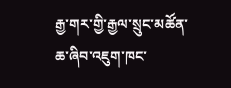རྒྱ་གར་གྱི་རྒྱལ་སྲུང་མཚོན་ཆ་ཞིབ་འཇུག་ཁང་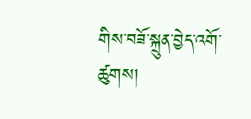གིས་བཟོ་སྐྲུན་བྱེད་འགོ་ཚུགས།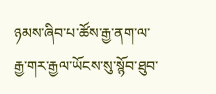ཉམས་ཞིབ་པ་ཚོས་རྒྱ་ནག་ལ་རྒྱ་གར་རྒྱལ་ཡོངས་སུ་སྙོབ་ཐུབ་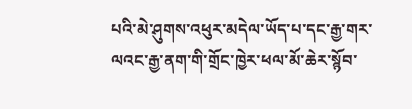པའི་མེ་ཤུགས་འཕུར་མདེལ་ཡོད་པ་དང་རྒྱ་གར་ལའང་རྒྱ་ནག་གི་གྲོང་ཁྱེར་ཕལ་མོ་ཆེར་སྙོབ་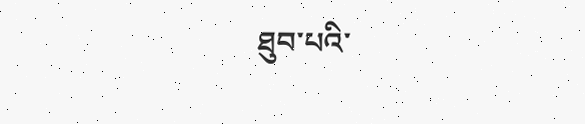ཐུབ་པའི་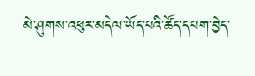མེ་ཤུགས་འཕུར་མདེལ་ཡོད་པའི་ཚོད་དཔག་བྱེད་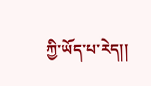ཀྱི་ཡོད་པ་རེད།།